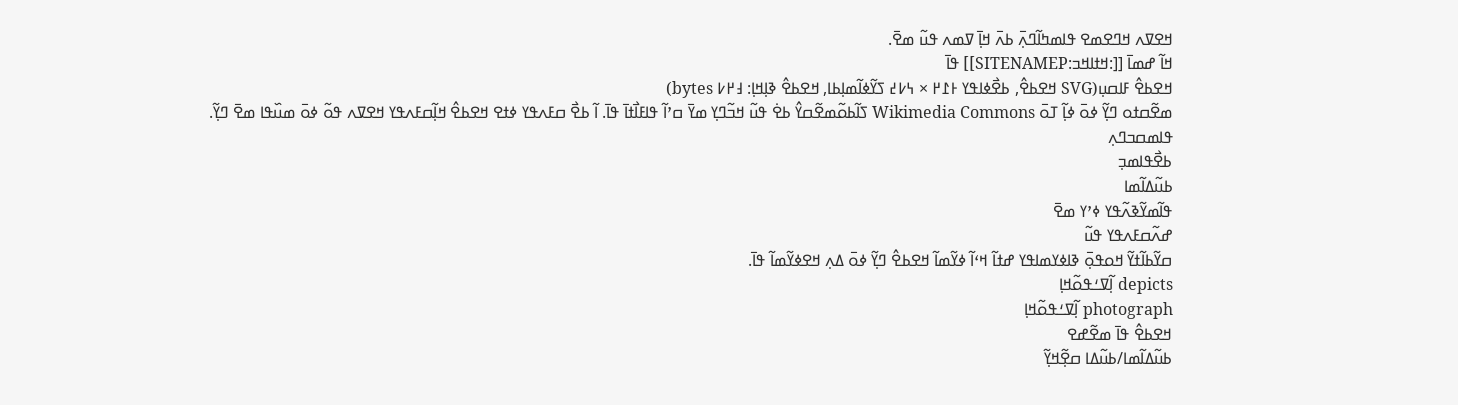ߞߐߜߍ ߞߣߐߘߐ ߟߊߘߤߊ߬ߣߍ߲߫ ߕߍ߫ ߞߊ߲߫ ߜߘߍ ߟߎ߬ ߘߐ߫.
ߞߊ߬ ߝߘߊ߫ [[:ߞߙߊߞߏ:SITENAMEP]] ߟߊ߫
ߞߐߕߐ߮ ߓߊߛߎ߲(SVG ߞߐߕߐ߮, ߕߐ߯ߦߊߟߌ ߅߁߂ × ߆߇߄ ߖߌ߬ߦߊ߬ߘߊ߲ߕߊ, ߞߐߕߐ߮ ߢߊ߲ߞߊ߲: ߃߂߇ bytes)
ߘߐ߬ߛߙߋ ߣߌ߲߬ ߦߋ߫ ߦߊ߲߬ ߠߋ߫ Wikimedia Commons ߖߊ߬ߕߋ߬ߘߐ߬ߛߌ߮ ߕߐ߭ ߟߎ߬ ߞߏ߬ߣߌ߲ ߘߌ߫ ߛߴߊ߬ ߟߊߓߊ߯ߙߊ߫ ߟߊ߫. ߊ߬ ߕߐ߯ ߛߓߍߟߌ ߦߙߐ ߞߐߕߐ߮ ߞߊ߲߬ߛߓߍߟߌ ߞߐߜߍ ߟߋ߬ ߦߋ߫ ߘߎ߰ߟߊ ߘߐ߫ ߣߌ߲߬.
ߟߊߘߛߏߣߍ߲
ߕߐ߯ߟߊߘߏ߲
ߕߎ߬ߡߊ߬ߘߊ
ߟߊ߬ߘߌ߬ߢߍ߬ߟߌ ߦߴߌ ߘߐ߫
ߝߍ߬ߛߓߍߟߌ ߟߎ߬
ߛߌ߬ߕߊ߬ߙߌ߬ ߞߋߟߋ߲߫ ߢߊߦߌߘߊߟߌ ߝߙߊ߬ ߞߵߊ߬ ߦߌ߬ߘߊ߬ ߞߐߕߐ߮ ߣߌ߲߬ ߦߋ߫ ߡߍ߲ ߞߐߦߌ߬ߘߊ߬ ߟߊ߫.
depicts ߊ߲߬ߜߑߟߋ߬ߞߊ߲
photograph ߊ߲߬ߜߑߟߋ߬ߞߊ߲
ߞߐߕߐ߮ ߟߊ߫ ߘߐ߬ߝߐ
ߕߎ߬ߡߊ߬ߘߊ/ߕߎ߬ߡߊ ߛߐ߲߬ߞߌ߲߬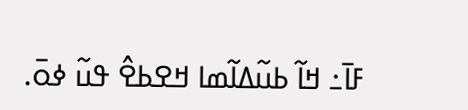ߓߊ߫߸ ߞߊ߬ ߕߎ߬ߡߊ߬ߘߊ ߞߐߕߐ߮ ߟߎ߬ ߦߋ߫.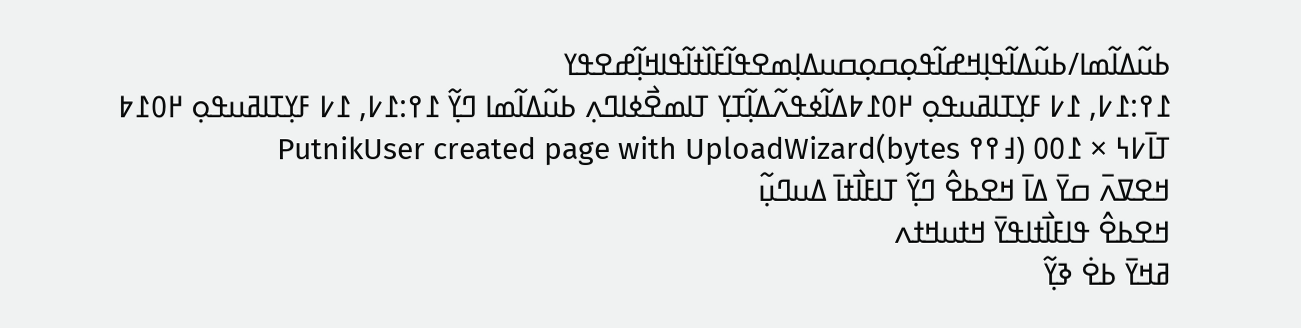ߕߎ߬ߡߊ߬ߘߊ/ߕߎ߬ߡߊ߬ߟߊ߲ߞߝߊ߬ߟߋ߲ߛߋ߲ߛߎߡߊ߲ߘߐߟߊ߬ߓߊ߰ߙߊ߬ߟߊߞߊ߲߬ߝߐߟߌ
߁߉:߁߇, ߁߇ ߓߌ߲ߠߊߥߎߟߋ߲ ߂߀߁߈ߡߊ߬ߦߟߍ߬ߡߊ߲߬ߠߌ߲ ߠߊߘߐ߯ߦߊߣߍ߲ ߕߎ߬ߡߊ߬ߘߊ ߣߌ߲߬ ߁߉:߁߇, ߁߇ ߓߌ߲ߠߊߥߎߟߋ߲ ߂߀߁߈ ߠߊ߫߇߆ × ߁߀߀ (߃߉߉ bytes)PutnikUser created page with UploadWizard
ߞߐߜߍ߫ ߛߌ߫ ߡߊ߫ ߞߐߕߐ߮ ߣߌ߲߬ ߠߊߓߊ߯ߙߊ߫ ߡߎߣߎ߲߬
ߞߐߕߐ߮ ߟߊߓߊ߯ߙߊߟߌ߫ ߞߙߎߞߙߍ
ߥߞߌ߫ ߕߐ߭ ߢߌ߲߬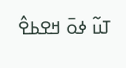ߠߎ߬ ߦߋ߫ ߞߐߕߐ߮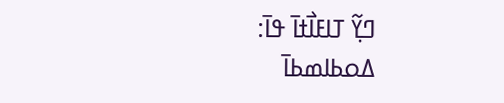ߣߌ߲߬ ߠߊߓߊ߯ߙߊ߫ ߟߊ߫:
ߡߋߕߊߘߕߊ߫